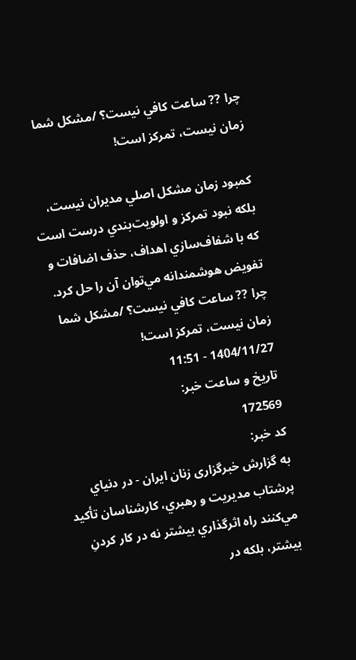چرا ?? ساعت کافي نيست؟ /مشکل شما زمان نيست، تمرکز است!

کمبود زمان مشکل اصلي مديران نيست، بلکه نبود تمرکز و اولويت‌بندي درست است که با شفاف‌سازي اهداف، حذف اضافات و تفويض هوشمندانه مي‌توان آن را حل کرد.
چرا ?? ساعت کافي نيست؟ /مشکل شما زمان نيست، تمرکز است!
1404/11/27 - 11:51
تاریخ و ساعت خبر:
172569
کد خبر:
به گزارش خبرگزاری زنان ایران - در دنياي پرشتاب مديريت و رهبري، کارشناسان تأکيد مي‌کنند راه اثرگذاري بيشتر نه در کار کردنِ بيشتر، بلکه در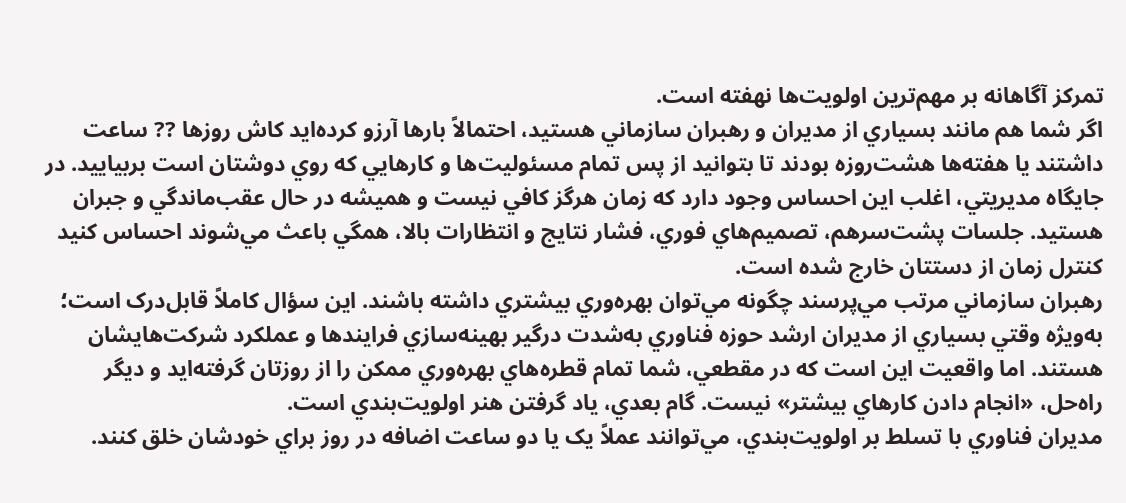تمرکز آگاهانه بر مهم‌ترين اولويت‌ها نهفته است.
اگر شما هم مانند بسياري از مديران و رهبران سازماني هستيد، احتمالاً بارها آرزو کرده‌ايد کاش روزها ?? ساعت داشتند يا هفته‌ها هشت‌روزه بودند تا بتوانيد از پس تمام مسئوليت‌ها و کارهايي که روي دوشتان است بربياييد. در جايگاه مديريتي، اغلب اين احساس وجود دارد که زمان هرگز کافي نيست و هميشه در حال عقب‌ماندگي و جبران هستيد. جلسات پشت‌سرهم، تصميم‌هاي فوري، فشار نتايج و انتظارات بالا، همگي باعث مي‌شوند احساس کنيد کنترل زمان از دستتان خارج شده است.
رهبران سازماني مرتب مي‌پرسند چگونه مي‌توان بهره‌وري بيشتري داشته باشند. اين سؤال کاملاً قابل‌درک است؛ به‌ويژه وقتي بسياري از مديران ارشد حوزه فناوري به‌شدت درگير بهينه‌سازي فرايندها و عملکرد شرکت‌هايشان هستند. اما واقعيت اين است که در مقطعي، شما تمام قطره‌هاي بهره‌وري ممکن را از روزتان گرفته‌ايد و ديگر راه‌حل، «انجام دادن کارهاي بيشتر» نيست. گام بعدي، ياد گرفتن هنر اولويت‌بندي است.
مديران فناوري با تسلط بر اولويت‌بندي، مي‌توانند عملاً يک يا دو ساعت اضافه در روز براي خودشان خلق کنند.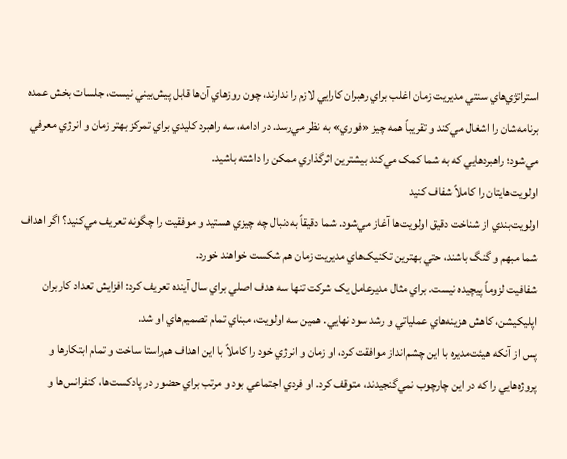استراتژي‌هاي سنتي مديريت زمان اغلب براي رهبران کارايي لازم را ندارند، چون روزهاي آن‌ها قابل پيش‌بيني نيست، جلسات بخش عمده برنامه‌شان را اشغال مي‌کند و تقريباً همه چيز «فوري» به نظر مي‌رسد. در ادامه، سه راهبرد کليدي براي تمرکز بهتر زمان و انرژي معرفي مي‌شود؛ راهبردهايي که به شما کمک مي‌کند بيشترين اثرگذاري ممکن را داشته باشيد.
اولويت‌هايتان را کاملاً شفاف کنيد
اولويت‌بندي از شناخت دقيق اولويت‌ها آغاز مي‌شود. شما دقيقاً به‌دنبال چه چيزي هستيد و موفقيت را چگونه تعريف مي‌کنيد؟ اگر اهداف شما مبهم و گنگ باشند، حتي بهترين تکنيک‌هاي مديريت زمان هم شکست خواهند خورد.
شفافيت لزوماً پيچيده نيست. براي مثال مديرعامل يک شرکت تنها سه هدف اصلي براي سال آينده تعريف کرد: افزايش تعداد کاربران اپليکيشن، کاهش هزينه‌هاي عملياتي و رشد سود نهايي. همين سه اولويت، مبناي تمام تصميم‌هاي او شد.
پس از آنکه هيئت‌مديره با اين چشم‌انداز موافقت کرد، او زمان و انرژي خود را کاملاً با اين اهداف هم‌راستا ساخت و تمام ابتکارها و پروژه‌هايي را که در اين چارچوب نمي‌گنجيدند، متوقف کرد. او فردي اجتماعي بود و مرتب براي حضور در پادکست‌ها، کنفرانس‌ها و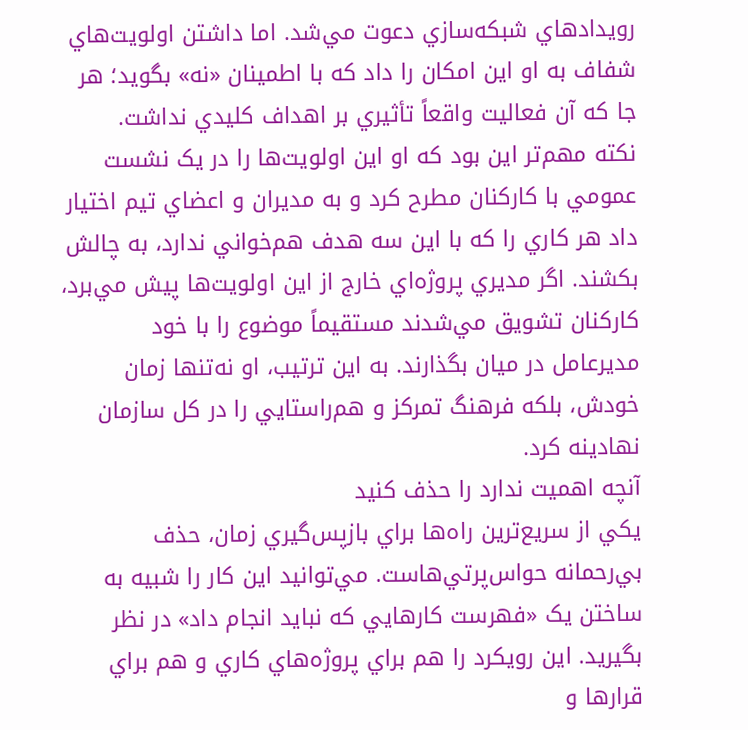رويدادهاي شبکه‌سازي دعوت مي‌شد. اما داشتن اولويت‌هاي شفاف به او اين امکان را داد که با اطمينان «نه» بگويد؛ هر جا که آن فعاليت واقعاً تأثيري بر اهداف کليدي نداشت.
نکته مهم‌تر اين بود که او اين اولويت‌ها را در يک نشست عمومي با کارکنان مطرح کرد و به مديران و اعضاي تيم اختيار داد هر کاري را که با اين سه هدف هم‌خواني ندارد، به چالش بکشند. اگر مديري پروژه‌اي خارج از اين اولويت‌ها پيش مي‌برد، کارکنان تشويق مي‌شدند مستقيماً موضوع را با خود مديرعامل در ميان بگذارند. به اين ترتيب، او نه‌تنها زمان خودش، بلکه فرهنگ تمرکز و هم‌راستايي را در کل سازمان نهادينه کرد.
آنچه اهميت ندارد را حذف کنيد
يکي از سريع‌ترين راه‌ها براي بازپس‌گيري زمان، حذف بي‌رحمانه حواس‌پرتي‌هاست. مي‌توانيد اين کار را شبيه به ساختن يک «فهرست کارهايي که نبايد انجام داد» در نظر بگيريد. اين رويکرد را هم براي پروژه‌هاي کاري و هم براي قرارها و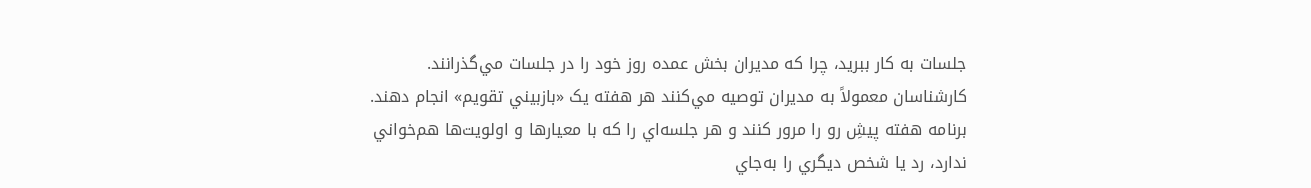جلسات به کار ببريد، چرا که مديران بخش عمده روز خود را در جلسات مي‌گذرانند.
کارشناسان معمولاً به مديران توصيه مي‌کنند هر هفته يک «بازبيني تقويم» انجام دهند. برنامه هفته پيشِ رو را مرور کنند و هر جلسه‌اي را که با معيارها و اولويت‌ها هم‌خواني ندارد، رد يا شخص ديگري را به‌جاي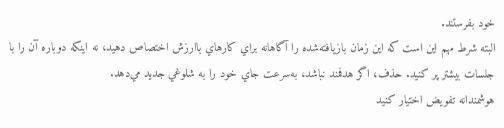خود بفرستند.
البته شرط مهم اين است که اين زمان بازيافته‌شده را آگاهانه براي کارهاي باارزش اختصاص دهيد، نه اينکه دوباره آن را با جلسات بيشتر پر کنيد. حذف، اگر هدفمند نباشد، به‌سرعت جاي خود را به شلوغي جديد مي‌دهد.
هوشمندانه تفويض اختيار کنيد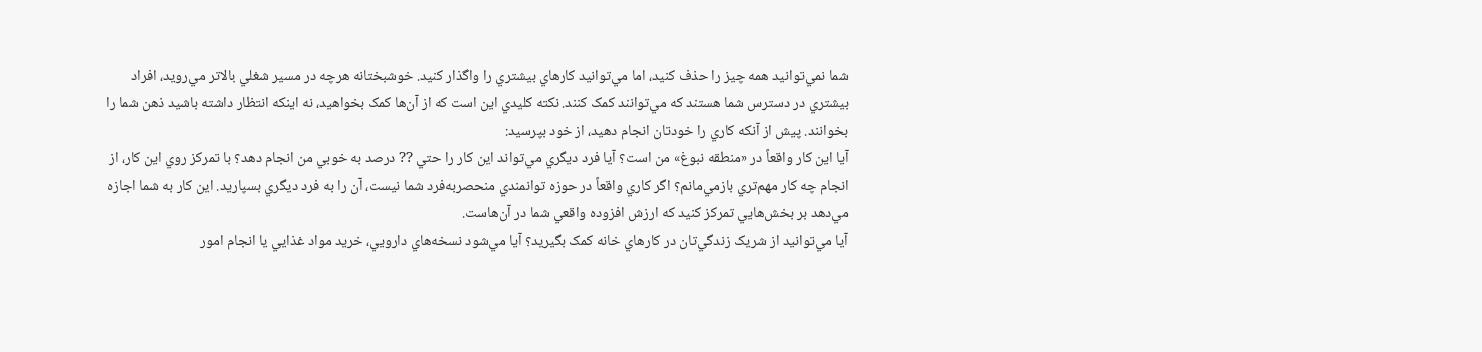شما نمي‌توانيد همه چيز را حذف کنيد، اما مي‌توانيد کارهاي بيشتري را واگذار کنيد. خوشبختانه هرچه در مسير شغلي بالاتر مي‌رويد، افراد بيشتري در دسترس شما هستند که مي‌توانند کمک کنند. نکته کليدي اين است که از آن‌ها کمک بخواهيد، نه اينکه انتظار داشته باشيد ذهن شما را بخوانند. پيش از آنکه کاري را خودتان انجام دهيد، از خود بپرسيد:
آيا اين کار واقعاً در «منطقه نبوغ» من است؟ آيا فرد ديگري مي‌تواند اين کار را حتي ?? درصد به خوبي من انجام دهد؟ با تمرکز روي اين کار، از انجام چه کار مهم‌تري بازمي‌مانم؟ اگر کاري واقعاً در حوزه توانمندي منحصربه‌فرد شما نيست، آن را به فرد ديگري بسپاريد. اين کار به شما اجازه مي‌دهد بر بخش‌هايي تمرکز کنيد که ارزش افزوده واقعي شما در آن‌هاست.
آيا مي‌توانيد از شريک زندگي‌تان در کارهاي خانه کمک بگيريد؟ آيا مي‌شود نسخه‌هاي دارويي، خريد مواد غذايي يا انجام امور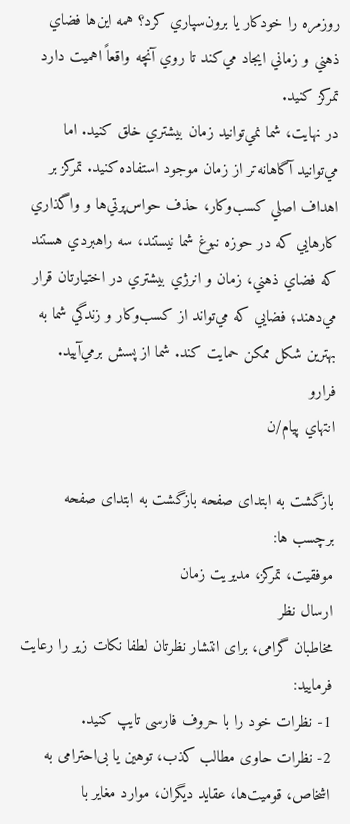روزمره را خودکار يا برون‌سپاري کرد؟ همه اين‌ها فضاي ذهني و زماني ايجاد مي‌کند تا روي آنچه واقعاً اهميت دارد تمرکز کنيد.
در نهايت، شما نمي‌توانيد زمان بيشتري خلق کنيد. اما مي‌توانيد آگاهانه‌تر از زمان موجود استفاده کنيد. تمرکز بر اهداف اصلي کسب‌وکار، حذف حواس‌پرتي‌ها و واگذاري کارهايي که در حوزه نبوغ شما نيستند، سه راهبردي هستند که فضاي ذهني، زمان و انرژي بيشتري در اختيارتان قرار مي‌دهند؛ فضايي که مي‌تواند از کسب‌وکار و زندگي شما به بهترين شکل ممکن حمايت کند. شما از پسش برمي‌آييد.
فرارو
انتهاي پيام/ن

بازگشت به ابتدای صفحه بازگشت به ابتدای صفحه
برچسب ها:
موفقيت، تمرکز، مديريت زمان
ارسال نظر
مخاطبان گرامی، برای انتشار نظرتان لطفا نکات زیر را رعایت فرمایید:
1- نظرات خود را با حروف فارسی تایپ کنید.
2- نظرات حاوی مطالب کذب، توهین یا بی‌احترامی به اشخاص، قومیت‌ها، عقاید دیگران، موارد مغایر با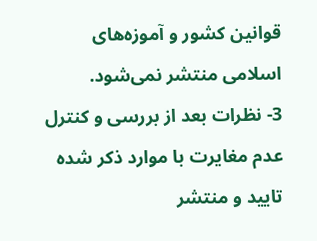قوانین کشور و آموزه‌های اسلامی منتشر نمی‌شود.
3- نظرات بعد از بررسی و کنترل عدم مغایرت با موارد ذکر شده تایید و منتشر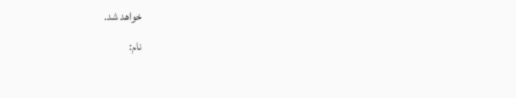خواهد شد.
نام: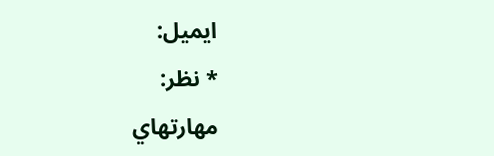ایمیل:
* نظر:
مهارتهاي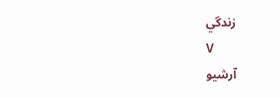زندگي
V
آرشیو